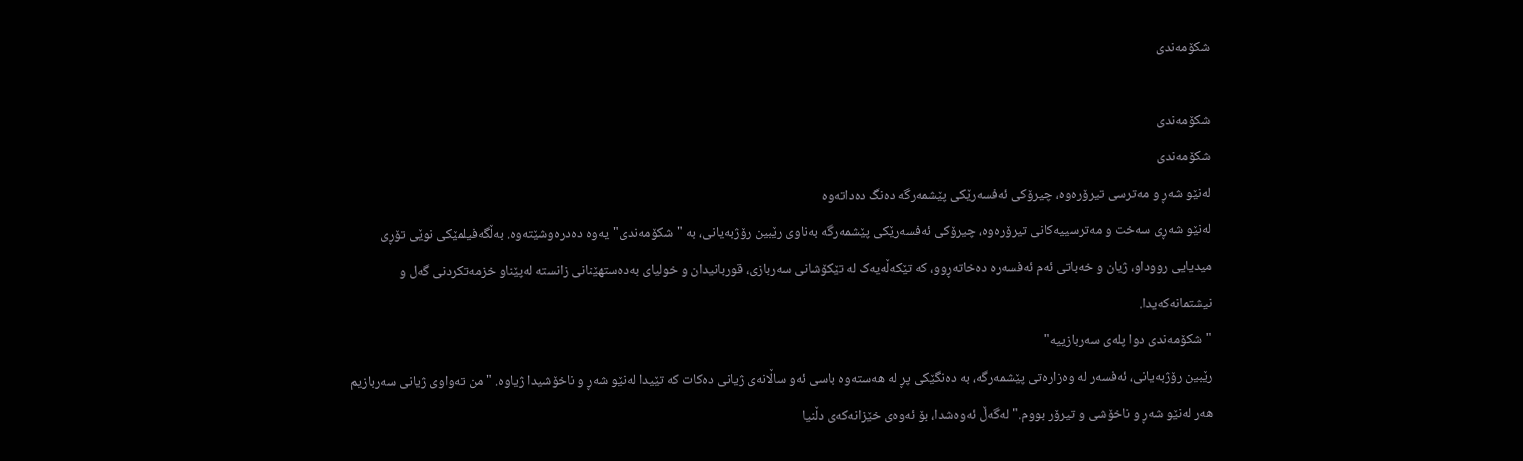شکۆمە‌ندی

شکۆمە‌ندی
شکۆمە‌ندی
لەنێو‌ شە‌ڕ و مە‌ترسی تیرۆرەوە، چیرۆکی ئە‌فسە‌رێکی پێشمە‌رگە دەنگ دەداتەوە
لە‌نێو شە‌ڕی سە‌خت و مە‌ترسییە‌کانی تیرۆرەوە، چیرۆکی ئە‌فسە‌رێکی پێشمە‌رگە بەناوی رێبین رۆژبە‌یانی، بە "شکۆمە‌ندی"یە‌وە‌ دە‌درە‌وشێتە‌وە‌. بە‌ڵگە‌فیلمێکی نوێی تۆڕی میدیایی رووداو، ژیان و خە‌باتی ئە‌م ئە‌فسە‌رە دە‌خاتە‌ڕوو، کە‌ تێکە‌ڵە‌یە‌ک لە‌ تێکۆشانی سە‌ربازی، قوربانیدان و خولیای بە‌دە‌ستھێنانی زانستە‌ لە‌پێناو خزمە‌تکردنی گە‌ل و نیشتمانە‌کە‌یدا.
"شکۆمە‌ندی دوا پلە‌ی سە‌ربازییە‌"
رێبین رۆژبە‌یانی، ئە‌فسە‌ر لە‌ وە‌زارە‌تی پێشمە‌رگە، بە‌ دە‌نگێکی پڕ لە‌ ھە‌ستە‌وە‌ باسی ئە‌و ساڵانە‌ی ژیانی دە‌کات کە‌ تێیدا لە‌نێو شە‌ڕ و ناخۆشیدا ژیاوە‌. "من تە‌واوی ژیانی سە‌ربازیم ھە‌ر لە‌نێو شە‌ڕ و ناخۆشی و تیرۆر‌ بووم‌." لە‌گە‌ڵ ئە‌وە‌شدا، بۆ ئە‌وە‌ی خێزانە‌کە‌ی دڵنیا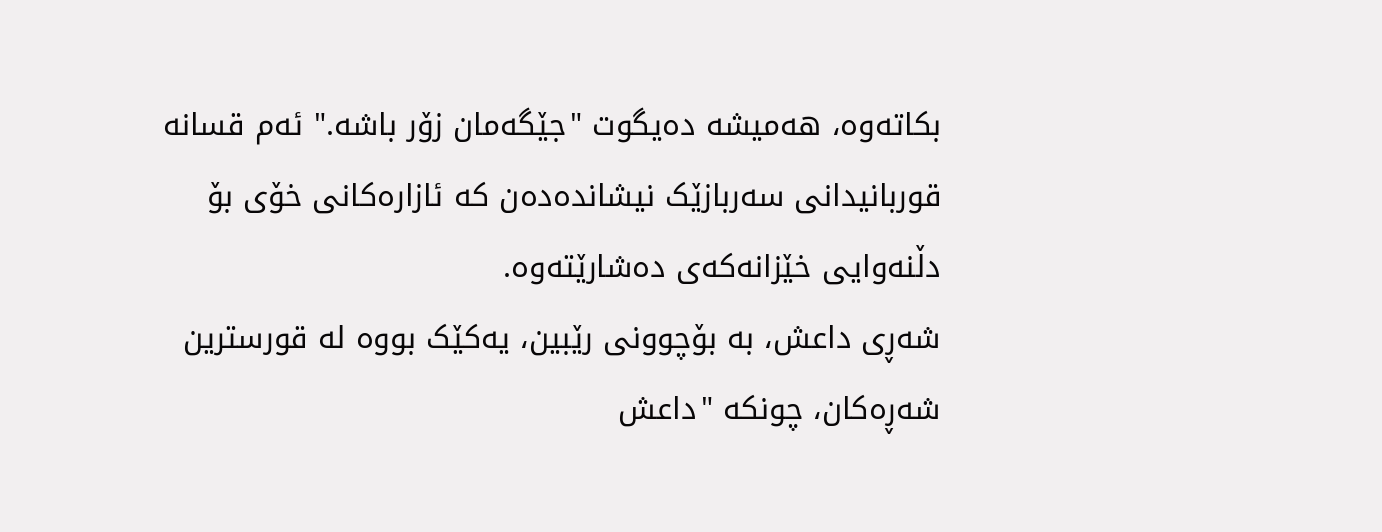بکاتە‌وە‌، ھە‌میشە‌ دە‌یگوت "جێگەمان زۆر باشە‌." ئە‌م قسانە‌ قوربانیدانی سە‌ربازێک نیشاندە‌دە‌ن کە‌ ئازارە‌کانی خۆی بۆ دڵنە‌وایی خێزانە‌کە‌ی دە‌شارێتە‌وە‌.
شە‌ڕی داعش، بە‌ بۆچوونی رێبین، یە‌کێک بووە‌ لە‌ قورسترین شە‌ڕە‌کان، چونکە‌ "داعش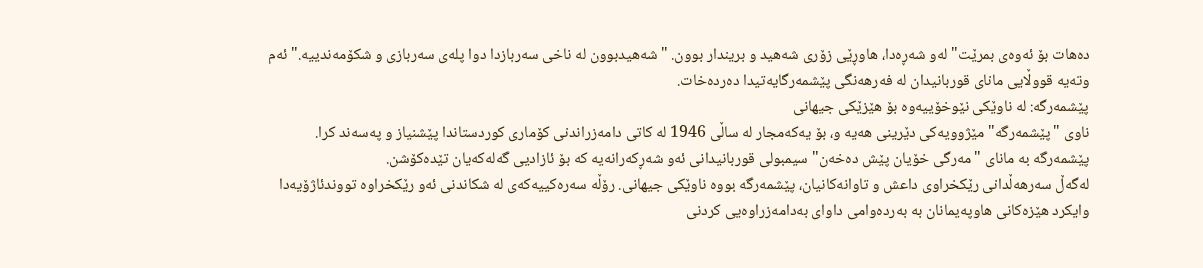دە‌ھات بۆ ئە‌وە‌ی بمرێت" لە‌و شە‌ڕە‌دا، ھاوڕێی زۆری شە‌ھید و بریندار بوون. "شە‌ھیدبوون لە‌ ناخی سە‌ربازدا دوا پلە‌ی سە‌ربازی و شکۆمە‌ندییە‌." ئە‌م وتە‌یە‌ قووڵایی مانای قوربانیدان لە‌ فە‌رھە‌نگی پێشمە‌رگایە‌تیدا دە‌ردە‌خات.
پێشمە‌رگە: لە‌ ناوێکی نێوخۆییە‌وە‌ بۆ ھێزێکی جیھانی
ناوی "پێشمە‌رگە‌" مێژوویە‌کی دێرینی ھە‌یە‌ و، بۆ یە‌کە‌مجار لە‌ ساڵی 1946 لە‌ کاتی دامە‌زراندنی کۆماری کوردستاندا پێشنیاز و پە‌سە‌ند کرا. پێشمەرگە بە مانای "مە‌رگی خۆیان پێش دە‌خە‌ن" سیمبولی قوربانیدانی ئە‌و شە‌ڕکە‌رانە‌یە‌ کە‌ بۆ ئازادیی گە‌لە‌کە‌یان تێدە‌کۆشن.
لەگەڵ ‌سە‌رھە‌ڵدانی رێکخراوی داعش و تاوانە‌کانیان، پێشمە‌رگە‌ بووە‌ ناوێکی جیھانی. رۆڵە‌ سە‌رە‌کییە‌کە‌ی لە‌ شکاندنی ئە‌و رێکخراوە‌ تووندئاژۆیە‌دا وایکرد ھێزە‌کانی ھاوپە‌یمانان بە‌ بە‌ردە‌وامی داوای بە‌دامە‌زراوە‌یی کردنی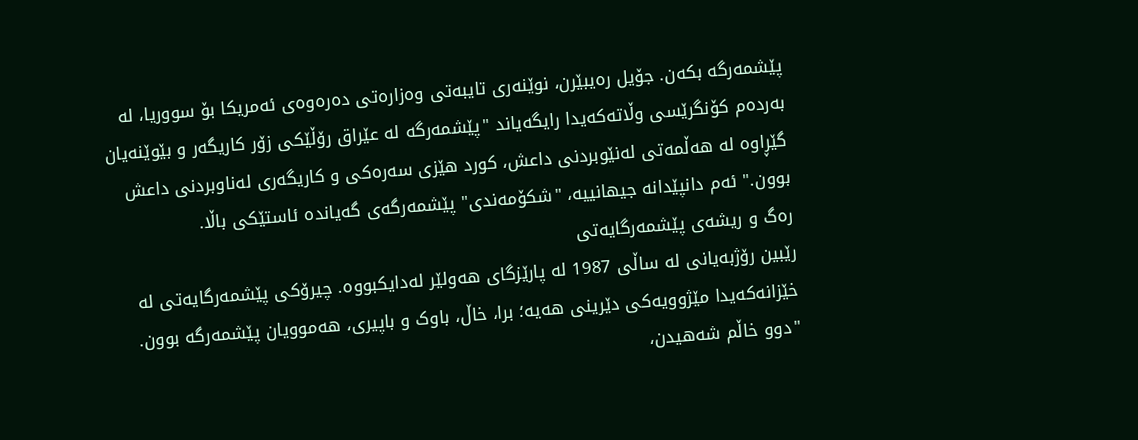پێشمەرگە‌ بکە‌ن. جۆیل رەیبێرن، نوێنە‌ری تایبە‌تی وە‌زارە‌تی دە‌رە‌وە‌ی ئە‌مریکا بۆ سووریا، لە‌ بە‌ردە‌م کۆنگرێسی وڵاتە‌کە‌یدا رایگە‌یاند "پێشمە‌رگە‌ لە‌ عێراق رۆڵێکی زۆر کاریگە‌ر و بێوێنە‌یان گێڕاوە‌ لە‌ هەڵمەتی لە‌نێوبردنی داعش، کورد ھێزی سە‌رە‌کی و کاریگە‌ری لە‌ناوبردنی داعش بوون." ئە‌م دانپێدانە‌ جیھانییە‌، "شکۆمە‌ندی" پێشمە‌رگە‌ی گە‌یاندە‌ ئاستێکی باڵا.
رە‌گ و ریشە‌ی پێشمە‌رگایە‌تی
رێبین رۆژبە‌یانی لە‌ ساڵی 1987 لە‌ پارێزگای ھە‌ولێر لە‌دایکبووە‌. چیرۆکی پێشمە‌رگایە‌تی لە‌ خێزانە‌کە‌یدا مێژوویە‌کی دێرینی ھە‌یە‌؛ برا، خاڵ، باوک و باپیری، ھە‌موویان پێشمە‌رگە‌ بوون. "دوو خاڵم شە‌ھیدن‌،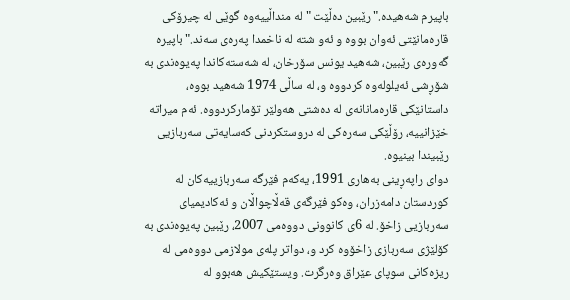باپیرم شە‌ھیدە‌." رێبین دە‌ڵێت "لە‌ منداڵییە‌وە‌ گوێی لە‌ چیرۆکی قارە‌مانێتی ئە‌وان بووە‌ و ئە‌و شتە‌ لە‌ ناخمدا پە‌رە‌ی سە‌ند." باپیرە‌ گە‌ورە‌ی رێبین، شە‌ھید یونس سۆرخان، لە‌ شە‌ستە‌کاندا پە‌یوە‌ندی بە‌ شۆڕشی ئە‌یلولە‌وە‌ کردووە‌ و، لە‌ ساڵی 1974 شە‌ھید بووە‌، داستانێکی قارە‌مانانە‌ی لە‌ دە‌شتی ھە‌ولێر تۆمارکردووە‌. ئە‌م میراتە‌ خێزانییە‌، رۆڵێکی سە‌رە‌کی لە‌ دروستکردنی کە‌سایە‌تی سە‌ربازیی رێبیندا بینیوە‌.
دوای راپە‌ڕینی بە‌ھاری 1991، یە‌کە‌م فێرگە‌ سە‌ربازییە‌کان لە‌ کوردستان دامە‌زران، وە‌کو فێرگە‌ی قە‌ڵاچواڵان و ئە‌کادیمیای سە‌ربازیی زاخۆ. لە‌ 6ی کانوونی دووە‌می 2007، رێبین پە‌یوە‌ندی بە‌ کۆلێژی سە‌ربازی زاخۆوە‌ کرد و، دواتر پلە‌ی مولازمی دووە‌می لە‌ ریزە‌کانی سوپای عێراق وە‌رگرت. ویستێکیش ھە‌بوو لە‌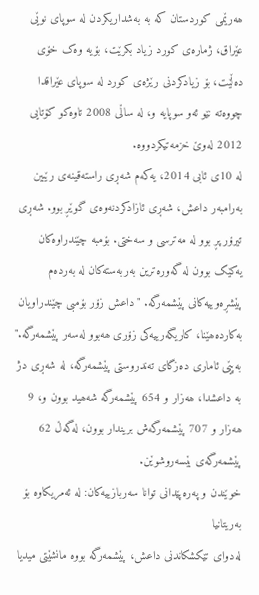ھە‌رێمی کوردستان کە‌ بە بە‌شداریکردن لە‌ سوپای نوێی عێراق، ژمارە‌ی کورد زیاد بکرێت، بۆیە‌ وە‌ک خۆی دە‌ڵێت، بۆ زیادکردنی رێژە‌ی کورد لە‌ سوپای عێراقدا چووە‌تە‌ نێو ئەو سوپایە و، لە‌ ساڵی 2008 تاوە‌کو کۆتایی 2012 لە‌وێ خزمە‌تیکردووە‌.
لە‌ 10ی ئابی 2014، یە‌کە‌م شە‌ڕی راستە‌قینە‌ی رێبین بە‌رامبە‌ر داعش، شە‌ڕی ئازادکردنە‌وە‌ی گوێڕ بوو. شە‌ڕی تیرۆر پڕ بوو لە‌ مە‌ترسی و سە‌ختی. بۆمبە‌ چێندراوە‌کان یە‌کێک بوون لە‌ گە‌ورە‌ترین بە‌ربە‌ستە‌کان لە‌ بە‌ردە‌م پێشڕە‌وییە‌کانی پێشمە‌رگە‌. "داعش زۆر بۆمبی چێندراویان بە‌کاردە‌ھێنا، کاریگە‌رییە‌کی زۆری ھە‌بوو لە‌سە‌ر پێشمە‌رگە‌." بە‌پێی ئاماری دە‌زگای تە‌ندروستی پێشمە‌رگە‌، لە‌ شە‌ڕی دژ بە‌ داعشدا، ھە‌زار و 654 پێشمە‌رگە‌ شە‌ھید بوون و، 9 ھە‌زار و 707 پێشمە‌رگە‌ش بریندار بوون، لە‌گە‌ڵ 62 پێشمە‌رگە‌ی بێسە‌روشوێن.
خوێندن و پە‌رە‌پێدانی توانا سە‌ربازییە‌کان: لە‌ ئە‌مریکاوە‌ بۆ بە‌ریتانیا
لە‌دوای تێکشکاندنی داعش، پێشمە‌رگە‌ بووە‌ مانشێتی میدیا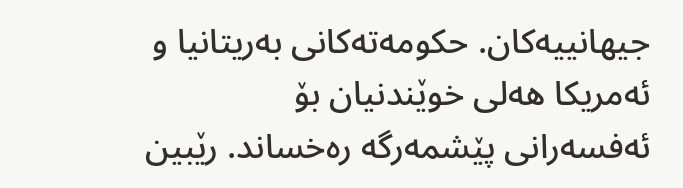جیھانییە‌کان. حکومە‌تە‌کانی بە‌ریتانیا و ئە‌مریکا ھە‌لی خوێندنیان بۆ ئە‌فسە‌رانی پێشمە‌رگە‌ رە‌خساند. رێبین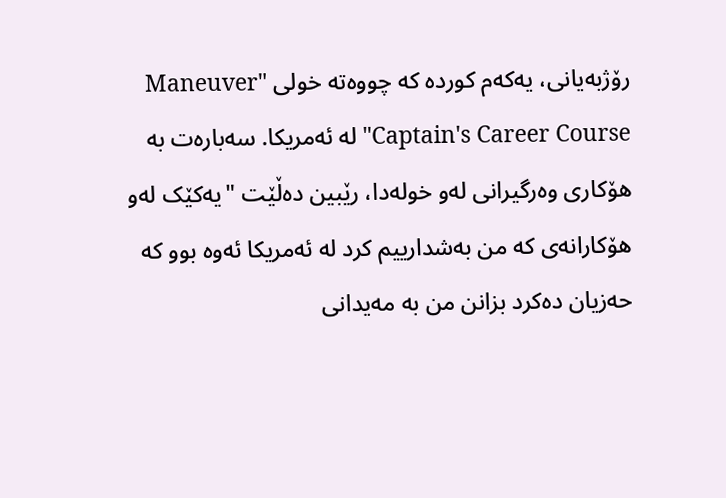رۆژبە‌یانی، یە‌کە‌م کوردە‌ کە‌ چووە‌تە‌ خولی "Maneuver Captain's Career Course" لە‌ ئە‌مریکا. سە‌بارە‌ت بە‌ ھۆکاری وە‌رگیرانی لە‌و خولە‌دا، رێبین دە‌ڵێت "یە‌کێک لە‌و ھۆکارانە‌ی کە‌ من بە‌شدارییم کرد لە‌ ئە‌مریکا ئە‌وە‌ بوو کە‌ حە‌زیان دە‌کرد بزانن من بە‌ مە‌یدانی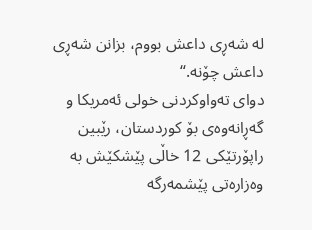لە‌ شە‌ڕی داعش بووم، بزانن شە‌ڕی داعش چۆنە‌.“
دوای تە‌واوکردنی خولی ئە‌مریکا و گە‌ڕانە‌وە‌ی بۆ کوردستان، رێبین راپۆرتێکی 12 خاڵی پێشکێش بە‌ وە‌زارە‌تی پێشمە‌رگە‌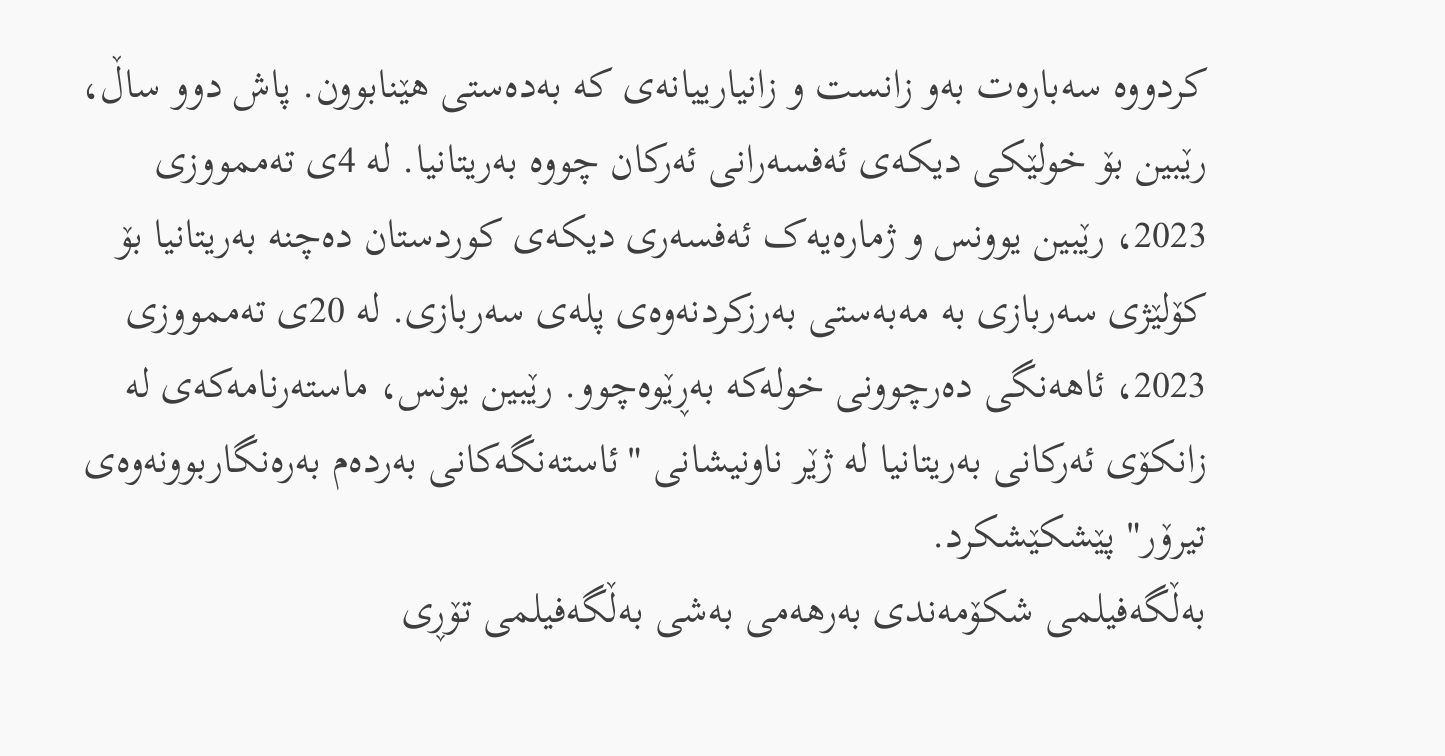کردووە‌ سە‌بارە‌ت بە‌و زانست و زانیارییانە‌ی کە‌ بە‌دە‌ستی ھێنابوون. پاش دوو ساڵ، رێبین بۆ خولێکی دیکە‌ی ئە‌فسە‌رانی ئە‌رکان چووە‌ بە‌ریتانیا. لە‌ 4ی تە‌ممووزی 2023، رێبین یوونس و ژمارە‌یە‌ک ئە‌فسە‌ری دیکە‌ی کوردستان دەچنە بە‌ریتانیا بۆ کۆلێژی سە‌ربازی بە‌ مە‌بە‌ستی بە‌رزکردنە‌وە‌ی پلە‌ی سە‌ربازی. لە‌ 20ی تە‌ممووزی 2023، ئاھە‌نگی دە‌رچوونی خولە‌کە‌ بە‌ڕێوە‌چوو. رێبین یونس، ماستە‌رنامە‌کە‌ی لە‌ زانکۆی ئە‌رکانی بە‌ریتانیا لە‌ ژێر ناونیشانی "ئاستە‌نگە‌کانی بە‌ردە‌م بە‌رە‌نگاربوونە‌وە‌ی تیرۆر" پێشکێشکرد.
بە‌ڵگە‌فیلمی شکۆمە‌ندی بەرهەمی بەشی بەڵگەفیلمی تۆڕی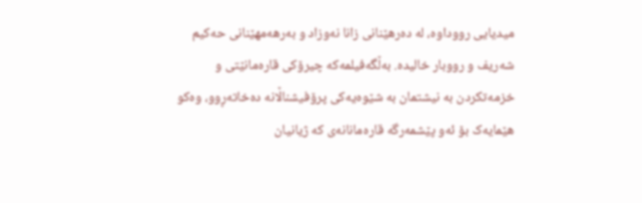میدیایی رووداوە، لە‌ دە‌رھێنانی زانا نە‌وزاد و بە‌رھە‌مھێنانی حە‌کیم شە‌ریف و رووبار خالیدە‌. بەڵگەفیلمەکە چیرۆکی قارە‌مانێتی و خزمە‌تکردن بە‌ نیشتمان بە‌ شێوە‌یە‌کی پرۆفیشناڵانە‌ دە‌خاتە‌ڕوو، وە‌کو ھێمایە‌ک بۆ ئە‌و پێشمە‌رگە‌ قارە‌مانانە‌ی کە‌ ژیانیان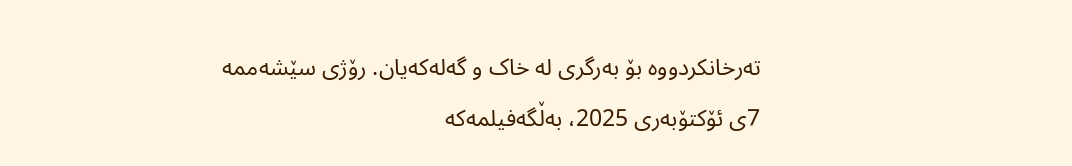تە‌رخانکردووە‌ بۆ بە‌رگری لە‌ خاک و گە‌لە‌کە‌یان. رۆژی سێشەممە 7ی ئۆکتۆبەری 2025، بەڵگەفیلمەکە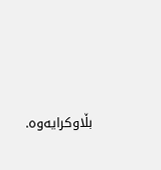بڵاوکرایەوە.